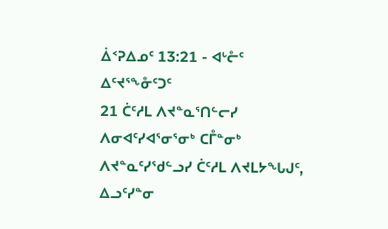ᐄᑉᕈᐃᓄᑦ 13:21 - ᐊᒡᓔᑦ ᐃᑦᔪᕐᖕᓁᑦᑐᑦ
21 ᑖᑦᓱᒪ ᐱᔪᓐᓇᕐᑎᓪᓕᓯ ᐱᓂᐊᑦᓯᐊᕐᓂᕐᓂᒃ ᑕᒤᓐᓂᒃ ᐱᔪᓐᓇᑦᓯᖁᓪᓗᓯ ᑖᑦᓱᒪ ᐱᔪᒪᔭᖓᒍᑦ, ᐃᓗᑦᓯᓐᓂ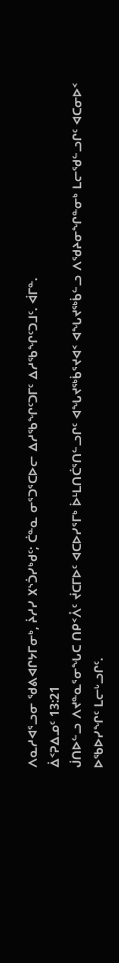ᐱᓇᓱᐊᕐᓗᓂ ᖁᕕᐊᒋᔭᒥᓂᒃ, ᔩᓱᓯ ᙭ᔅᑑᓯᒃᑯᑦ; ᑖᓐᓇ ᓂᕐᑐᕐᑕᐅᓕ ᐃᓱᖃᖏᑦᑐᒥᑦ ᐃᓱᖃᖏᑦᑐᒧᑦ. ᐋᒥᓐ.
ᐄᑉᕈᐃᓄᑦ 13:21
ᒎᑎᐅᓪᓗ ᐱᔪᓐᓇᕐᓂᖓᑕ ᑎᑭᑉᐰᑦ ᔫᑕᒥᐅᑦ ᐊᑕᐅᓯᕐᒥᒃ ᐆᒻᒪᑎᑖᕐᑎᓪᓗᒋᑦ ᐊᖓᔪᖅᑳᕐᔪᐊᑉ ᐊᖓᔪᖅᑳᓪᓗ ᐱᖁᔨᓂᖏᓐᓂᒃ ᒪᓕᖁᓪᓗᒋᑦ ᐊᑕᓂᐅᑉ ᐅᖃᐅᓯᖏᑦ ᒪᓕᒡᓗᒋᑦ.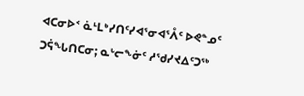ᐊᑕᓂᐅᑉ ᓈᒻᒪᒃᓯᑎᑦᓯᐊᕐᓂᐊᕐᐰᑦ ᐅᕙᓐᓄᑦ ᑐᕌᖓᑎᑕᓂ; ᓇᒡᓕᖕᓃᑦ ᓱᖁᓯᔪᐃᑦᑐᖅ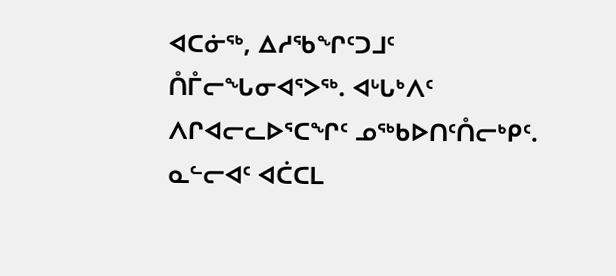ᐊᑕᓃᖅ, ᐃᓱᖃᖏᑦᑐᒧᑦ ᑍᒤᓕᖓᓂᐊᕐᐳᖅ. ᐊᒡᒐᒃᐱᑦ ᐱᒋᐊᓕᓚᐅᕐᑕᖏᑦ ᓄᖅᑲᐅᑎᑦᑍᓕᒃᑭᑦ.
ᓇᓪᓕᐊᑦ ᐊᑖᑕᒪ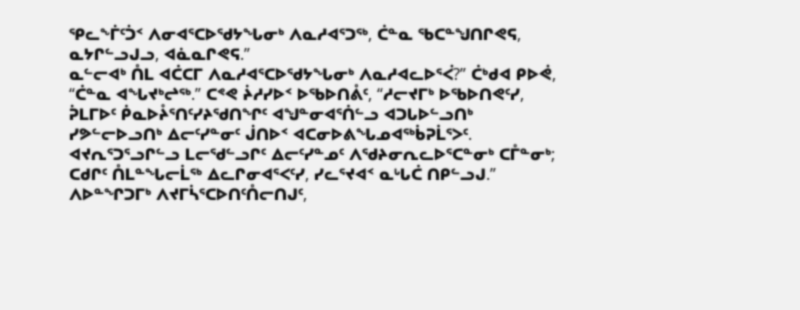ᕿᓚᖕᒦᑦᑑᑉ ᐱᓂᐊᕐᑕᐅᖁᔭᖓᓂᒃ ᐱᓇᓱᐊᕐᑐᖅ, ᑖᓐᓇ ᖃᑕᓐᖑᑎᒋᕙᕋ, ᓇᔭᒋᓪᓗᒍᓗ, ᐊᓈᓇᒋᕙᕋ.”
ᓇᓪᓕᐊᒃ ᑍᒪ ᐊᑖᑕᒥ ᐱᓇᓱᐊᕐᑕᐅᖁᔭᖓᓂᒃ ᐱᓇᓱᐊᓚᐅᕐᐹ?” ᑖᒃᑯᐊ ᑭᐅᕚ, “ᑖᓐᓇ ᐊᖓᔪᒃᖠᖅ.” ᑕᕝᕙ ᔩᓱᓯᐅᑉ ᐅᖃᐅᑎᕔᑦ, “ᓱᓕᔪᒥᒃ ᐅᖃᐅᑎᕙᑦᓯ, ᕉᒪᒥᐅᑦ ᑮᓇᐅᔧᕐᑎᑦᓯᔨᖁᑎᖏᑦ ᐊᖑᓐᓂᐊᕐᑏᓪᓗ ᐊᑐᒐᐅᓪᓗᑎᒃ ᓯᕗᓪᓕᐅᓗᑎᒃ ᐃᓕᑦᓯᓐᓂᑦ ᒎᑎᐅᑉ ᐊᑕᓂᐅᕕᖓᓄᐊᖅᑳᕈᒫᕐᐳᑦ.
ᐊᔪᕆᕐᑐᕐᓗᒋᓪᓗ ᒪᓕᖁᓪᓗᒋᑦ ᐃᓕᑦᓯᓐᓄᑦ ᐱᖁᔨᓂᕆᓚᐅᕐᑕᓐᓂᒃ ᑕᒤᓐᓂᒃ; ᑕᑯᒋᑦ ᑍᒪᓐᖓᓕᒫᖅ ᐃᓚᒋᓂᐊᕐᐸᑦᓯ, ᓯᓚᕐᔪᐊᑉ ᓇᒡᒐᑖ ᑎᑭᓪᓗᒍ.”
ᐱᐅᓐᖏᑐᒥᒃ ᐱᔪᒥᓵᕐᑕᐅᑎᑦᑍᓕᑎᒍᑦ,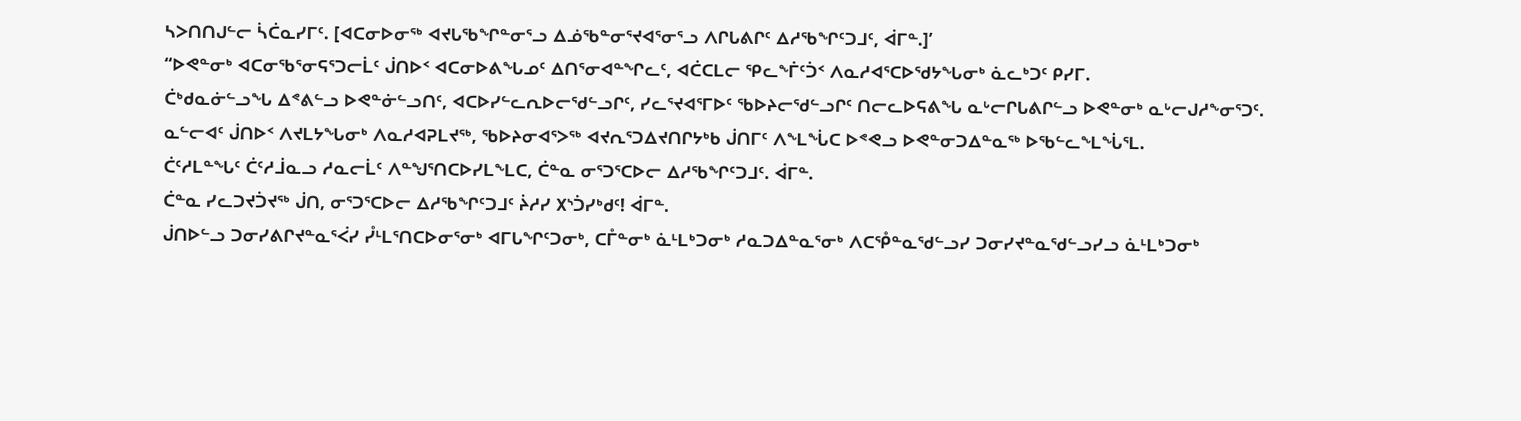ᓴᐳᑎᑎᒍᓪᓕ ᓵᑖᓇᓯᒥᑦ. [ᐊᑕᓂᐅᓂᖅ ᐊᔪᒐᖃᖏᓐᓂᕐᓗ ᐃᓅᖃᓐᓂᕐᔪᐊᕐᓂᕐᓗ ᐱᒋᒐᕕᒋᑦ ᐃᓱᖃᖏᑦᑐᒧᑦ, ᐋᒥᓐ.]’
“ᐅᕙᓐᓂᒃ ᐊᑕᓂᖃᕐᓂᕋᕐᑐᓕᒫᑦ ᒎᑎᐅᑉ ᐊᑕᓂᐅᕕᖓᓄᑦ ᐃᑎᕐᓂᐊᓐᖏᓚᑦ, ᐊᑖᑕᒪᓕ ᕿᓚᖕᒦᑦᑑᑉ ᐱᓇᓱᐊᕐᑕᐅᖁᔭᖓᓂᒃ ᓈᓚᒃᑐᑦ ᑭᓯᒥ.
ᑖᒃᑯᓇᓃᓪᓗᖓ ᐃᕝᕕᓪᓗ ᐅᕙᓐᓃᓪᓗᑎᑦ, ᐊᑕᐅᓯᓪᓚᕆᐅᓕᖁᓪᓗᒋᑦ, ᓯᓚᕐᔪᐊᕐᒥᐅᑦ ᖃᐅᔨᓕᖁᓪᓗᒋᑦ ᑎᓕᓚᐅᕋᕕᖓ ᓇᒡᓕᒋᒐᕕᒋᓪᓗ ᐅᕙᓐᓂᒃ ᓇᒡᓕᒍᓱᖕᓂᕐᑐᑦ.
ᓇᓪᓕᐊᑦ ᒎᑎᐅᑉ ᐱᔪᒪᔭᖓᓂᒃ ᐱᓇᓱᐊᕈᒪᔪᖅ, ᖃᐅᔨᓂᐊᕐᐳᖅ ᐊᔪᕆᕐᑐᐃᔪᑎᒋᔭᒃᑲ ᒎᑎᒥᑦ ᐱᖕᒪᖔᑕ ᐅᕝᕙᓗ ᐅᕙᓐᓂᑐᐃᓐᓇᖅ ᐅᖃᓪᓚᖕᒪᖔᕐᒪ.
ᑖᑦᓱᒪᓐᖓᑦ ᑖᑦᓱᒨᓇᓗ ᓱᓇᓕᒫᑦ ᐱᓐᖑᕐᑎᑕᐅᓯᒪᖕᒪᑕ, ᑖᓐᓇ ᓂᕐᑐᕐᑕᐅᓕ ᐃᓱᖃᖏᑦᑐᒧᑦ. ᐋᒥᓐ.
ᑖᓐᓇ ᓯᓚᑐᔪᑑᔪᖅ ᒎᑎ, ᓂᕐᑐᕐᑕᐅᓕ ᐃᓱᖃᖏᑦᑐᒧᑦ ᔩᓱᓯ ᙭ᔅᑑᓯᒃᑯᑦ! ᐋᒥᓐ.
ᒎᑎᐅᓪᓗ ᑐᓂᓯᕕᒋᔪᓐᓇᕐᐹᓯ ᓮᒻᒪᕐᑎᑕᐅᓂᕐᓂᒃ ᐊᒥᒐᖏᑦᑐᓂᒃ, ᑕᒤᓐᓂᒃ ᓈᒻᒪᒃᑐᓂᒃ ᓱᓇᑐᐃᓐᓇᕐᓂᒃ ᐱᑕᕾᓐᓇᖁᓪᓗᓯ ᑐᓂᓯᔪᓐᓇᖁᓪᓗᓯᓗ ᓈᒻᒪᒃᑐᓂᒃ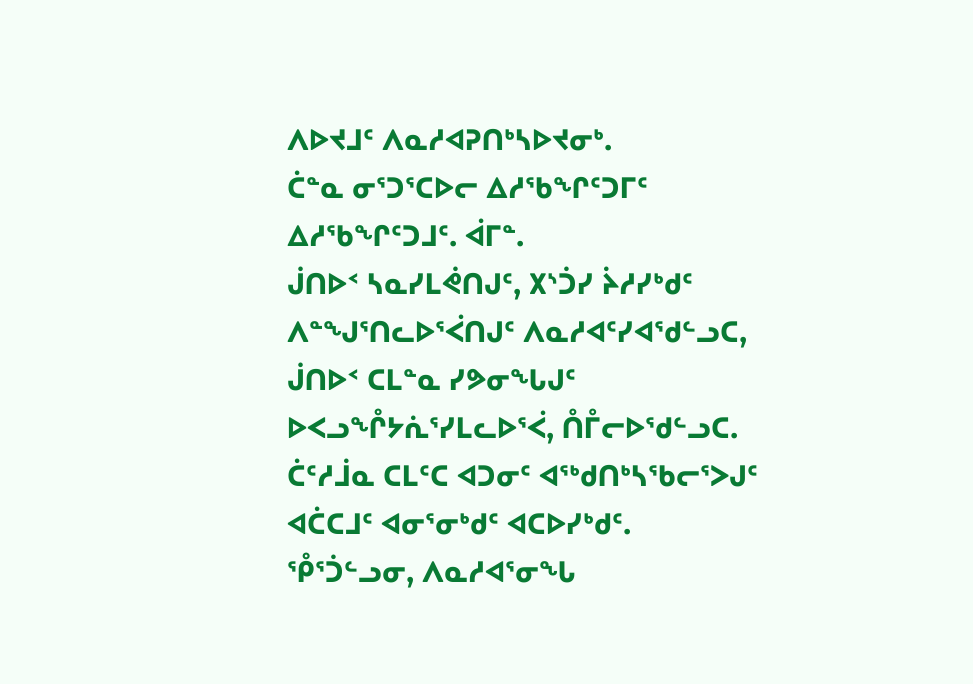ᐱᐅᔪᒧᑦ ᐱᓇᓱᐊᕈᑎᒃᓴᐅᔪᓂᒃ.
ᑖᓐᓇ ᓂᕐᑐᕐᑕᐅᓕ ᐃᓱᖃᖏᑦᑐᒥᑦ ᐃᓱᖃᖏᑦᑐᒧᑦ. ᐋᒥᓐ.
ᒎᑎᐅᑉ ᓴᓇᓯᒪᕚᑎᒍᑦ, ᙭ᔅᑑᓯ ᔩᓱᓯᒃᑯᑦ ᐱᓐᖑᕐᑎᓚᐅᕐᐹᑎᒍᑦ ᐱᓇᓱᐊᑦᓯᐊᖁᓪᓗᑕ, ᒎᑎᐅᑉ ᑕᒪᓐᓇ ᓯᕗᓂᖓᒍᑦ ᐅᐸᓗᖕᒊᔭᕇᕐᓯᒪᓚᐅᕐᐹ, ᑍᒤᓕᐅᖁᓪᓗᑕ.
ᑖᑦᓱᒨᓇ ᑕᒪᑦᑕ ᐊᑐᓂᑦ ᐊᖅᑯᑎᒃᓴᖃᓕᕐᐳᒍᑦ ᐊᑖᑕᒧᑦ ᐊᓂᕐᓂᒃᑯᑦ ᐊᑕᐅᓯᒃᑯᑦ.
ᕾᕐᑑᓪᓗᓂ, ᐱᓇᓱᐊᕐᓂᖓ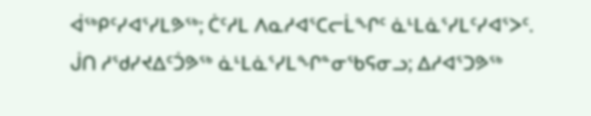ᐋᖅᑭᑦᓯᐊᕐᓯᒪᕗᖅ; ᑖᑦᓱᒪ ᐱᓇᓱᐊᕐᑕᓕᒫᖏᑦ ᓈᒻᒪᓈᕐᓯᒪᑦᓯᐊᕐᐳᑦ. ᒎᑎ ᓱᖁᓯᔪᐃᑦᑑᕗᖅ ᓈᒻᒪᓈᕐᓯᒪᖏᓐᓂᖃᕋᓂᓗ; ᐃᓱᐊᕐᑐᕗᖅ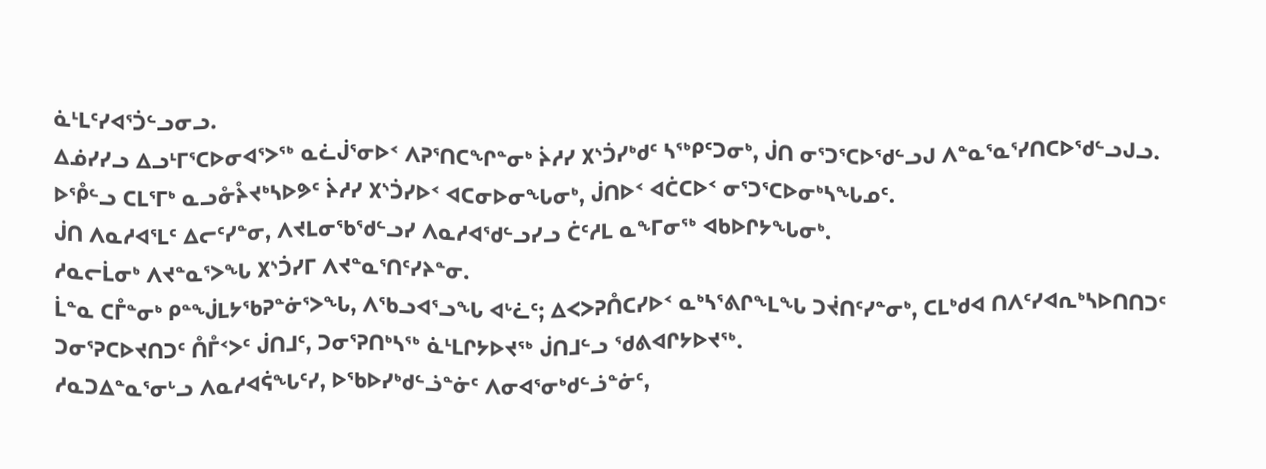ᓈᒻᒪᑦᓯᐊᕐᑑᓪᓗᓂᓗ.
ᐃᓅᓯᓯᓗ ᐃᓗᒻᒥᕐᑕᐅᓂᐊᕐᐳᖅ ᓇᓛᒎᕐᓂᐅᑉ ᐱᕈᕐᑎᑕᖏᓐᓂᒃ ᔩᓱᓯ ᙭ᔅᑑᓯᒃᑯᑦ ᓴᖅᑭᑦᑐᓂᒃ, ᒎᑎ ᓂᕐᑐᕐᑕᐅᖁᓪᓗᒍ ᐱᓐᓇᕐᓇᕐᓯᑎᑕᐅᖁᓪᓗᒍᓗ.
ᐅᕾᓪᓗ ᑕᒪᕐᒥᒃ ᓇᓗᓁᔧᔪᒃᓴᐅᕗᑦ ᔩᓱᓯ ᙭ᔅᑑᓯᐅᑉ ᐊᑕᓂᐅᓂᖓᓂᒃ, ᒎᑎᐅᑉ ᐊᑖᑕᐅᑉ ᓂᕐᑐᕐᑕᐅᓂᒃᓴᖓᓄᑦ.
ᒎᑎ ᐱᓇᓱᐊᕐᒪᑦ ᐃᓕᑦᓯᓐᓂ, ᐱᔪᒪᓂᖃᖁᓪᓗᓯ ᐱᓇᓱᐊᖁᓪᓗᓯᓗ ᑖᑦᓱᒪ ᓇᖕᒥᓂᖅ ᐊᑲᐅᒋᔭᖓᓂᒃ.
ᓱᓇᓕᒫᓂᒃ ᐱᔪᓐᓇᕐᐳᖓ ᙭ᔅᑑᓯᒥ ᐱᔪᓐᓇᕐᑎᑦᓯᔨᓐᓂ.
ᒫᓐᓇ ᑕᒤᓐᓂᒃ ᑭᓐᖒᒪᔭᖃᕈᓐᓃᕐᐳᖓ, ᐱᖃᓗᐊᕐᓗᖓ ᐊᒡᓛᑦ; ᐃᐸᐳᕈᑍᑕᓯᐅᑉ ᓇᒃᓴᕐᕕᒋᖕᒪᖓ ᑐᔫᑎᑦᓯᓐᓂᒃ, ᑕᒪᒃᑯᐊ ᑎᐱᑦᓯᐊᕆᒃᓴᐅᑎᑎᑐᑦ ᑐᓂᕐᕈᑕᐅᔪᑎᑐᑦ ᑍᒤᑉᐳᑦ ᒎᑎᒧᑦ, ᑐᓂᕐᕈᑎᒃᓴᖅ ᓈᒻᒪᒋᔭᐅᔪᖅ ᒎᑎᒧᓪᓗ ᖁᕕᐊᒋᔭᐅᔪᖅ.
ᓱᓇᑐᐃᓐᓇᕐᓂᒡᓗ ᐱᓇᓱᐊᕌᖓᑦᓯ, ᐅᖃᐅᓯᒃᑯᓪᓘᓐᓃᑦ ᐱᓂᐊᕐᓂᒃᑯᓪᓘᓐᓃᑦ,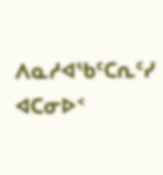ᐱᓇᓱᐊᖃᑦᑕᕆᑦᓯ ᐊᑕᓂᐅᑉ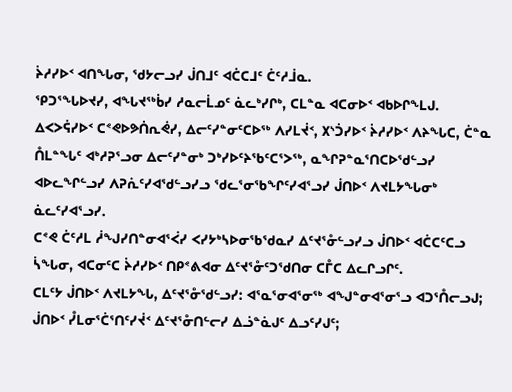ᔩᓱᓯᐅᑉ ᐊᑎᖓᓂ, ᖁᔭᓕᓗᓯ ᒎᑎᒧᑦ ᐊᑖᑕᒧᑦ ᑖᑦᓱᒨᓇ.
ᕿᑐᕐᖓᐅᔪᓯ, ᐊᖓᔪᖅᑳᓯ ᓱᓇᓕᒫᓄᑦ ᓈᓚᒃᓯᒋᒃ, ᑕᒪᓐᓇ ᐊᑕᓂᐅᑉ ᐊᑲᐅᒋᖕᒪᒍ.
ᐃᐸᐳᕌᓯᐅᑉ ᑕᕝᕙᐅᕗᑏᕆᕚᓯ, ᐃᓕᑦᓯᓐᓂᑦᑕᐅᖅ ᐱᓯᒪᔫᑉ, ᙭ᔅᑑᓯᐅᑉ ᔩᓱᓯᐅᑉ ᐱᔨᖓᑕ, ᑖᓐᓇ ᑍᒪᓐᖓᑦ ᐊᒃᓱᕈᕐᓗᓂ ᐃᓕᑦᓯᓐᓂᒃ ᑐᒃᓯᐅᑦᔨᖃᑦᑕᕐᐳᖅ, ᓇᖏᕈᓐᓇᕐᑎᑕᐅᖁᓪᓗᓯ ᐊᐅᓚᖏᓪᓗᓯ ᐱᕈᕇᑦᓯᐊᖁᓪᓗᓯᓗ ᖁᓚᕐᓂᖃᖏᑦᓯᐊᕐᓗᓯ ᒎᑎᐅᑉ ᐱᔪᒪᔭᖓᓂᒃ ᓈᓚᑦᓯᐊᕐᓗᓯ.
ᑕᕝᕙ ᑖᑦᓱᒪ ᓲᖑᓯᑎᓐᓂᐊᕐᐹᓯ ᐸᓯᔭᒃᓴᐅᓂᖃᖁᓇᓯ ᐃᑦᔪᕐᓁᓪᓗᓯᓗ ᒎᑎᐅᑉ ᐊᑖᑕᑦᑕᓗ ᓵᖓᓂ, ᐊᑕᓂᑦᑕ ᔩᓱᓯᐅᑉ ᑎᑭᕝᕕᐊᓂ ᐃᑦᔪᕐᓁᑦᑐᖁᑎᓂ ᑕᒤᑕ ᐃᓚᒋᓗᒋᑦ.
ᑕᒪᑦᔭ ᒎᑎᐅᑉ ᐱᔪᒪᔭᖓ, ᐃᑦᔪᕐᓁᖁᓪᓗᓯ: ᐊᕐᓇᕐᓂᐊᕐᓂᖅ ᐊᖑᓐᓂᐊᕐᓂᕐᓗ ᐊᑐᕐᑍᓕᓗᒍ;
ᒎᑎᐅᑉ ᓮᒪᓂᕐᑖᕐᑎᑦᓯᔫᑉ ᐃᑦᔪᕐᓁᑎᓪᓕᓯ ᐃᓘᓐᓈᒍᑦ ᐃᓗᑦᓯᒍᑦ;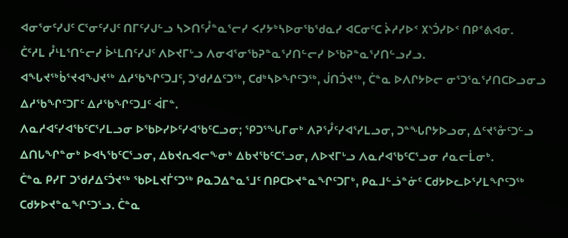ᐊᓂᕐᓂᑦᓯᒍᑦ ᑕᕐᓂᑦᓯᒍᑦ ᑎᒥᑦᓯᒍᓪᓗ ᓴᐳᑎᑦᓮᓐᓇᕐᓕᓯ ᐸᓯᔭᒃᓴᐅᓂᖃᖁᓇᓯ ᐊᑕᓂᑦᑕ ᔩᓱᓯᐅᑉ ᙭ᔅᑑᓯᐅᑉ ᑎᑭᕝᕕᐊᓂ.
ᑖᑦᓱᒪ ᓮᒻᒪᕐᑎᓪᓕᓯ ᐆᒻᒪᑎᑦᓯᒍᑦ ᐱᐅᔪᒥᒡᓗ ᐱᓂᐊᕐᓂᖃᕈᓐᓇᕐᓯᑎᓪᓕᓯ ᐅᖃᕈᓐᓇᕐᓯᑎᓪᓗᓯᓗ.
ᐊᖓᔪᖅᑳᕐᔪᐊᖑᔪᖅ ᐃᓱᖃᖏᑦᑐᒧᑦ, ᑐᖁᓱᐃᑦᑐᖅ, ᑕᑯᒃᓴᐅᖏᑦᑐᖅ, ᒎᑎᑑᔪᖅ, ᑖᓐᓇ ᐅᐱᒋᔭᐅᓕ ᓂᕐᑐᕐᓇᕐᓯᑎᑕᐅᓗᓂᓗ ᐃᓱᖃᖏᑦᑐᒥᑦ ᐃᓱᖃᖏᑦᑐᒧᑦ ᐋᒥᓐ.
ᐱᓇᓱᐊᑦᓯᐊᖃᑦᑕᕐᓯᒪᓗᓂ ᐅᖃᐅᓯᐅᑦᓯᐊᖃᑦᑕᓗᓂ; ᕿᑐᕐᖓᒥᓂᒃ ᐱᕈᕐᓮᑦᓯᐊᕐᓯᒪᓗᓂ, ᑐᓐᖓᒋᔭᐅᓗᓂ, ᐃᑦᔪᕐᓁᑦᑐᓪᓗ ᐃᑎᒐᖏᓐᓂᒃ ᐅᐊᓴᖃᑦᑕᕐᓗᓂ, ᐃᑲᔪᕆᐊᓕᖕᓂᒃ ᐃᑲᔪᖃᑦᑕᕐᓗᓂ, ᐱᐅᔪᒥᒡᓗ ᐱᓇᓱᐊᖃᑦᑕᕐᓗᓂ ᓱᓇᓕᒫᓂᒃ.
ᑖᓐᓇ ᑭᓯᒥ ᑐᖁᓱᐃᑦᑑᔪᖅ ᖃᐅᒪᔪᒦᑦᑐᖅ ᑭᓇᑐᐃᓐᓇᕐᒧᑦ ᑎᑭᑕᐅᔪᓐᓇᖏᑦᑐᒥᒃ, ᑭᓇᒧᓪᓘᓐᓃᑦ ᑕᑯᔭᐅᓚᐅᕐᓯᒪᖏᑦᑐᖅ ᑕᑯᔭᐅᔪᓐᓇᖏᑦᑐᕐᓗ. ᑖᓐᓇ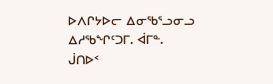ᐅᐱᒋᔭᐅᓕ ᐃᓂᖃᕐᓗᓂᓗ ᐃᓱᖃᖏᑦᑐᒥ. ᐋᒥᓐ.
ᒎᑎᐅᑉ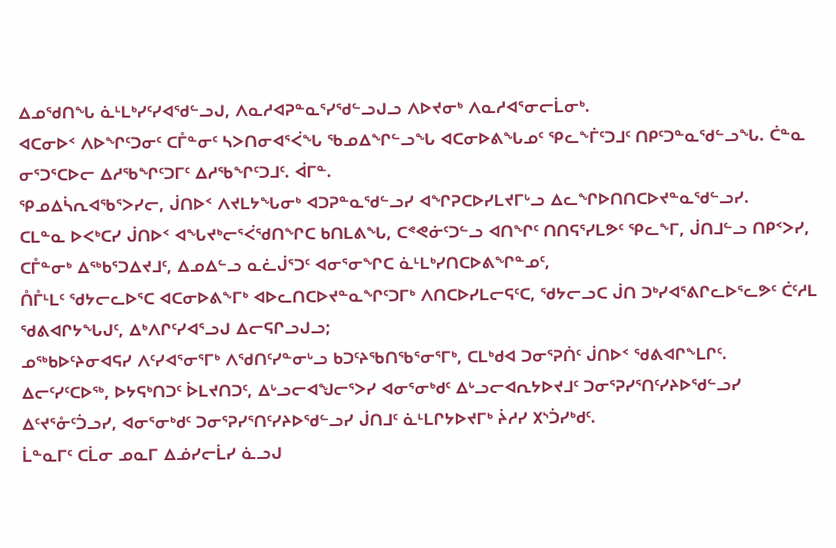ᐃᓄᖁᑎᖓ ᓈᒻᒪᒃᓯᑦᓯᐊᖁᓪᓗᒍ, ᐱᓇᓱᐊᕈᓐᓇᕐᓯᖁᓪᓗᒍᓗ ᐱᐅᔪᓂᒃ ᐱᓇᓱᐊᕐᓂᓕᒫᓂᒃ.
ᐊᑕᓂᐅᑉ ᐱᐅᖏᑦᑐᓂᑦ ᑕᒤᓐᓂᑦ ᓴᐳᑎᓂᐊᕐᐹᖓ ᖃᓄᐃᖏᓪᓗᖓ ᐊᑕᓂᐅᕕᖓᓄᑦ ᕿᓚᖕᒦᑦᑐᒧᑦ ᑎᑭᑦᑐᓐᓇᖁᓪᓗᖓ. ᑖᓐᓇ ᓂᕐᑐᕐᑕᐅᓕ ᐃᓱᖃᖏᑦᑐᒥᑦ ᐃᓱᖃᖏᑦᑐᒧᑦ. ᐋᒥᓐ.
ᕿᓄᐃᓵᕆᐊᖃᕐᐳᓯᓕ, ᒎᑎᐅᑉ ᐱᔪᒪᔭᖓᓂᒃ ᐊᑐᕈᓐᓇᖁᓪᓗᓯ ᐊᖏᕈᑕᐅᓯᒪᔪᒥᒡᓗ ᐃᓚᖏᐅᑎᑎᑕᐅᔪᓐᓇᖁᓪᓗᓯ.
ᑕᒪᓐᓇ ᐅᐸᒃᑕᓯ ᒎᑎᐅᑉ ᐊᖓᔪᒃᓕᕐᐹᖁᑎᖏᑕ ᑲᑎᒪᕕᖓ, ᑕᕝᕙᓃᑦᑐᓪᓗ ᐊᑎᖏᑦ ᑎᑎᕋᕐᓯᒪᕗᑦ ᕿᓚᖕᒥ, ᒎᑎᒧᓪᓗ ᑎᑭᑉᐳᓯ, ᑕᒤᓐᓂᒃ ᐃᖅᑲᕐᑐᐃᔪᒧᑦ, ᐃᓄᐃᓪᓗ ᓇᓛᒎᕐᑐᑦ ᐊᓂᕐᓂᖏᑕ ᓈᒻᒪᒃᓯᑎᑕᐅᕕᖏᓐᓄᑦ,
ᑍᒤᒻᒪᑦ ᖁᔭᓕᓚᐅᕐᑕ ᐊᑕᓂᐅᕕᖕᒥᒃ ᐊᐅᓚᑎᑕᐅᔪᓐᓇᖏᑦᑐᒥᒃ ᐱᑎᑕᐅᓯᒪᓕᕋᑦᑕ, ᖁᔭᓕᓗᑕ ᒎᑎ ᑐᒃᓯᐊᕐᕕᒋᓚᐅᕐᓚᕗᑦ ᑖᑦᓱᒪ ᖁᕕᐊᒋᔭᖓᒍᑦ, ᐃᒃᐱᒋᑦᓯᐊᕐᓗᒍ ᐃᓕᕋᒋᓗᒍᓗ;
ᓄᖅᑲᐅᑦᔨᓂᐊᕋᓯ ᐱᑦᓯᐊᕐᓂᕐᒥᒃ ᐱᖁᑎᑦᓯᓐᓂᒡᓗ ᑲᑐᑦᔨᖃᑎᖃᕐᓂᕐᒥᒃ, ᑕᒪᒃᑯᐊ ᑐᓂᕐᕈᑏᑦ ᒎᑎᐅᑉ ᖁᕕᐊᒋᖕᒪᒋᑦ.
ᐃᓕᑦᓯᑦᑕᐅᖅ, ᐅᔭᕋᒃᑎᑐᑦ ᐆᒪᔪᑎᑐᑦ, ᐃᒡᓗᓕᐊᖑᓕᕐᐳᓯ ᐊᓂᕐᓂᒃᑯᑦ ᐃᒡᓗᓕᐊᕆᔭᐅᔪᒧᑦ ᑐᓂᕐᕈᓯᕐᑎᑦᓯᔨᐅᖁᓪᓗᓯ ᐃᑦᔪᕐᓁᑦᑑᓗᓯ, ᐊᓂᕐᓂᒃᑯᑦ ᑐᓂᕐᕈᓯᕐᑎᑦᓯᔨᐅᖁᓪᓗᓯ ᒎᑎᒧᑦ ᓈᒻᒪᒋᔭᐅᔪᒥᒃ ᔩᓱᓯ ᙭ᔅᑑᓯᒃᑯᑦ.
ᒫᓐᓇᒥᑦ ᑕᒫᓂ ᓄᓇᒥ ᐃᓅᓯᓕᒫᓯ ᓈᓗᒍ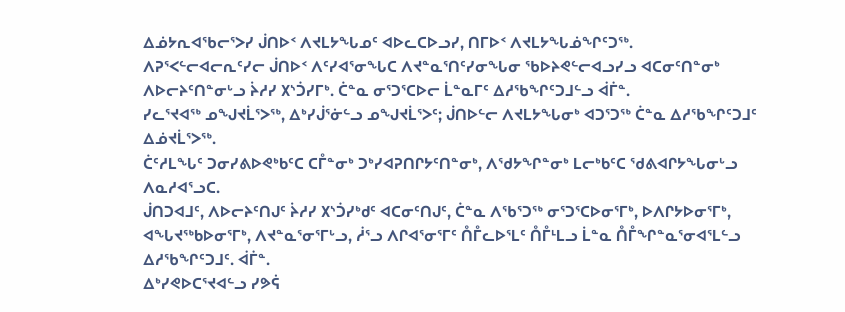ᐃᓅᔭᕆᐊᖃᓕᕐᐳᓯ ᒎᑎᐅᑉ ᐱᔪᒪᔭᖓᓄᑦ ᐊᐅᓚᑕᐅᓗᓯ, ᑎᒥᐅᑉ ᐱᔪᒪᔭᖓᓅᖏᑦᑐᖅ.
ᐱᕈᕐᐸᓪᓕᐊᓕᕆᑦᓯᓕ ᒎᑎᐅᑉ ᐱᑦᓯᐊᕐᓂᖓᑕ ᐱᔪᓐᓇᕐᑎᑦᓯᓂᖓᓂ ᖃᐅᔨᕙᓪᓕᐊᓗᓯᓗ ᐊᑕᓂᑦᑎᓐᓂᒃ ᐱᐅᓕᔨᑦᑎᓐᓂᒡᓗ ᔩᓱᓯ ᙭ᔅᑑᓯᒥᒃ. ᑖᓐᓇ ᓂᕐᑐᕐᑕᐅᓕ ᒫᓐᓇᒥᑦ ᐃᓱᖃᖏᑦᑐᒧᓪᓗ ᐋᒦᓐ.
ᓯᓚᕐᔪᐊᖅ ᓄᖑᔪᒫᕐᐳᖅ, ᐃᒃᓯᒎᕐᓃᓪᓗ ᓄᖑᔪᒫᕐᐳᑦ; ᒎᑎᐅᓪᓕ ᐱᔪᒪᔭᖓᓂᒃ ᐊᑐᕐᑐᖅ ᑖᓐᓇ ᐃᓱᖃᖏᑦᑐᒧᑦ ᐃᓅᔪᒫᕐᐳᖅ.
ᑖᑦᓱᒪᖓᑦ ᑐᓂᓯᕕᐅᕙᒃᑲᑦᑕ ᑕᒤᓐᓂᒃ ᑐᒃᓯᐊᕈᑎᒋᔭᑦᑎᓐᓂᒃ, ᐱᖁᔭᖏᓐᓂᒃ ᒪᓕᒃᑲᑦᑕ ᖁᕕᐊᒋᔭᖓᓂᒡᓗ ᐱᓇᓱᐊᕐᓗᑕ.
ᒎᑎᑐᐊᒧᑦ, ᐱᐅᓕᔨᑦᑎᒍᑦ ᔩᓱᓯ ᙭ᔅᑑᓯᒃᑯᑦ ᐊᑕᓂᑦᑎᒍᑦ, ᑖᓐᓇ ᐱᖃᕐᑐᖅ ᓂᕐᑐᕐᑕᐅᓂᕐᒥᒃ, ᐅᐱᒋᔭᐅᓂᕐᒥᒃ, ᐊᖓᔪᖅᑲᐅᓂᕐᒥᒃ, ᐱᔪᓐᓇᕐᓂᕐᒥᒡᓗ, ᓲᕐᓗ ᐱᒋᐊᕐᓂᕐᒥᑦ ᑍᒤᓚᐅᕐᒪᑦ ᑍᒤᒻᒪᓗ ᒫᓐᓇ ᑍᒤᖏᓐᓇᕐᓂᐊᕐᒪᓪᓗ ᐃᓱᖃᖏᑦᑐᒧᑦ. ᐋᒦᓐ.
ᐃᒃᓯᕙᐅᑕᕐᔪᐊᓪᓗ ᓯᕗᕌ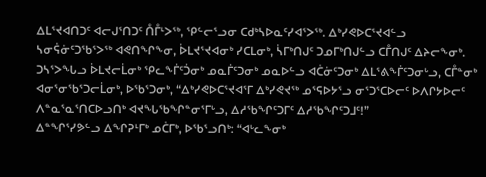ᐃᒪᕐᔪᐊᑎᑐᑦ ᐊᓕᒍᕐᑎᑐᑦ ᑍᒤᒻᐳᖅ, ᕿᓪᓕᕐᓗᓂ ᑕᑯᒃᓴᐅᓇᑦᓯᐊᕐᐳᖅ. ᐃᒃᓯᕙᐅᑕᕐᔪᐊᓪᓗ ᓴᓂᕌᓃᑦᑐᖃᕐᐳᖅ ᐊᕙᑎᖏᖕᓂ, ᐆᒪᔪᕐᔪᐊᓂᒃ ᓯᑕᒪᓂᒃ, ᓵᒥᒃᑎᒍᑦ ᑐᓄᒥᒃᑎᒍᓪᓗ ᑕᒤᑎᒍᑦ ᐃᔨᓕᖕᓂᒃ.
ᑐᓴᕐᐳᖓᓗ ᐆᒪᔪᓕᒫᓂᒃ ᕿᓚᖕᒦᑦᑑᓂᒃ ᓄᓇᒦᑦᑐᓂᒃ ᓄᓇᐅᓪᓗ ᐊᑖᓃᑦᑐᓂᒃ ᐃᒪᕐᕕᖕᒦᑦᑐᓂᒡᓗ, ᑕᒤᓐᓂᒃ ᐊᓂᕐᓂᖃᕐᑐᓕᒫᓂᒃ, ᐅᖃᕐᑐᓂᒃ, “ᐃᒃᓯᕙᐅᑕᕐᔪᐊᕐᒥ ᐃᒃᓯᕙᔪᖅ ᓄᕐᕋᐅᔭᕐᓗ ᓂᕐᑐᕐᑕᐅᓕᑦ ᐅᐱᒋᔭᐅᓕᑦ ᐱᓐᓇᕐᓇᕐᑎᑕᐅᓗᑎᒃ ᐊᔪᖓᖃᖏᓐᓂᕐᒥᒡᓗ, ᐃᓱᖃᖏᑦᑐᒥᑦ ᐃᓱᖃᖏᑦᑐᒧᑦ!”
ᐃᓐᖏᕐᓯᕗᓪᓗ ᐃᖏᕈᒻᒥᒃ ᓄᑖᒥᒃ, ᐅᖃᕐᓗᑎᒃ: “ᐊᒡᓚᖕᓂᒃ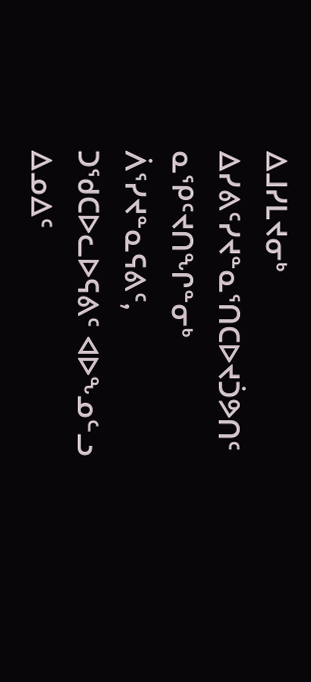ᐃᒧᓯᒪᔪᓂᒃ ᐃᓯᕕᑦᓯᔪᓐᓇᕐᑎᑕᐅᔪᑑᕗᑎᑦ ᓇᕿᑦᔪᑎᖏᓐᓂᒃ ᐲᕐᓯᔪᓐᓇᕋᕕᑦ, ᑐᖁᑕᐅᓚᐅᕋᕕᑦ ᐊᐅᖕᓄᓪᓗ ᐃᓄᐃᑦ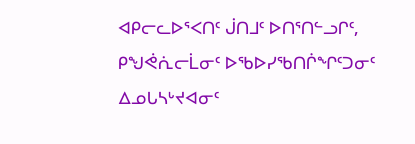ᐊᑭᓕᓚᐅᕐᐸᑎᑦ ᒎᑎᒧᑦ ᐅᑎᕐᑎᓪᓗᒋᑦ, ᑭᖑᕚᕇᓕᒫᓂᑦ ᐅᖃᐅᓯᖃᑎᒌᖏᑦᑐᓂᑦ ᐃᓄᒐᓴᒡᔪᐊᓂᑦ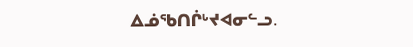ᐃᓅᖃᑎᒌᒡᔪᐊᓂᓪᓗ.